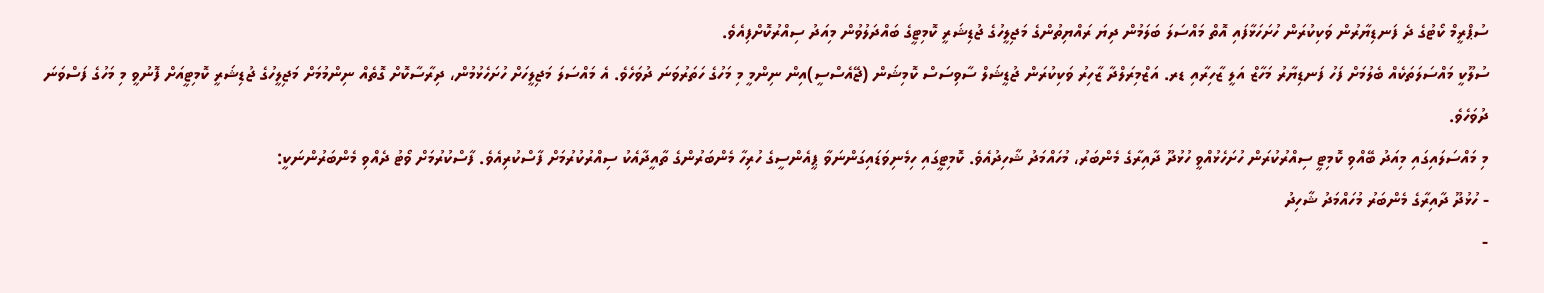ސުޕްރީމް ކޯޓުގެ ދެ ފަނޑިޔާރުން ވަކިކުރަން ހުށަހަޅާފައި އޮތް މައްސަލަ ބަލަމުން ދިޔަ ރައްޔިތުންގެ މަޖިލީހުގެ ޖުޑިޝަރީ ކޮމިޓީގެ ބައްދަލުވުން މިއަދު ސިއްރުކޮށްފިއެވެ.
ސުލޫކީ މައްސަލަތަކެއް ބެލުމަށް ފަހު ފަނޑިޔާރު މަހާޒް އަލީ ޒާހިރާއި ޑރ. އަޒްމިރަލްދާ ޒާހިރު ވަކިކުރަން ޖުޑީޝަލް ސާވިސަސް ކޮމިޝަން (ޖޭއެސްސީ)އިން ނިންމީ މި މަހުގެ ހަތަރުވަނަ ދުވަހެވެ. އެ މައްސަލަ މަޖިލީހަށް ހުށަހެޅުމުން، ދިރާސާކޮށް ގޮތެއް ނިންމުމަށް މަޖިލީހުގެ ޖުޑިޝަރީ ކޮމިޓީއަށް ފޮނުވީ މި މަހުގެ ފަސްވަނަ ދުވަހެވެ.
މި މައްސަލައިގައި މިއަދު ބޭއްވި ކޮމިޓީ ސިއްރުކުރަން ހުށަހެޅުއްވީ ހުޅުދޫ ދާއިރާގެ މެންބަރު، މުހައްމަދު ޝާހިދުއެވެ. ކޮމިޓީގައި ހިމެނިވަޑައިގަންނަވާ ޕީއެންސީގެ ހުރިހާ މެންބަރުންގެ ތާއީދާއެކު ސިއްރުކުރުމަށް ފާސްކުރިއެވެ. ފާސްކުރުމަށް ވޯޓު ދެއްވި މެންބަރުންނަކީ:
- ހުޅުދޫ ދާއިރާގެ މެންބަރު މުހައްމަދު ޝާހިދު
-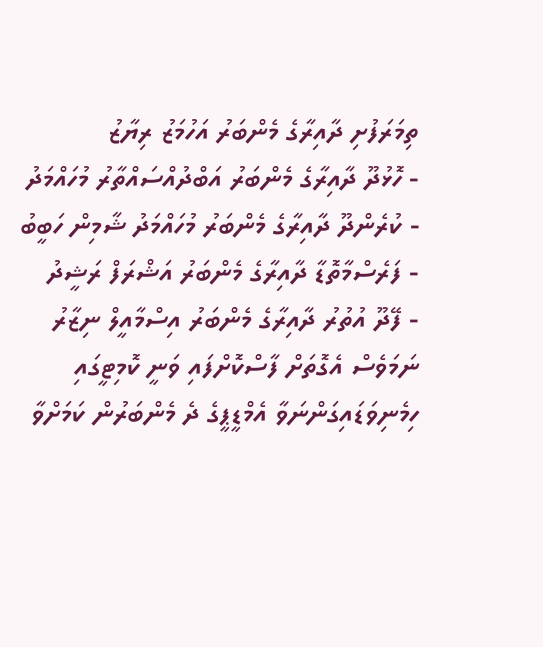ތިމަރަފުށި ދާއިރާގެ މެންބަރު އަހުމަޒު ރިޔާޒު
- ހޮޅުދޫ ދާއިރާގެ މެންބަރު އަބްދުއްސައްތާރު މުހައްމަދު
- ކުރެންދޫ ދާއިރާގެ މެންބަރު މުހައްމަދު ޝާމިން ހަބީބު
- ފަރެސްމާތޮޑާ ދާއިރާގެ މެންބަރު އަޝްރަފް ރަޝީދު
- ފޭދޫ އުތުރު ދާއިރާގެ މެންބަރު އިސްމާއީލް ނިޒާރު
ނަމަވެސް އެގޮތަށް ފާސްކޮށްފައި ވަނީ ކޮމިޓީގައި ހިމެނިވަޑައިގަންނަވާ އެމްޑީޕީގެ ދެ މެންބަރުން ކަމަށްވާ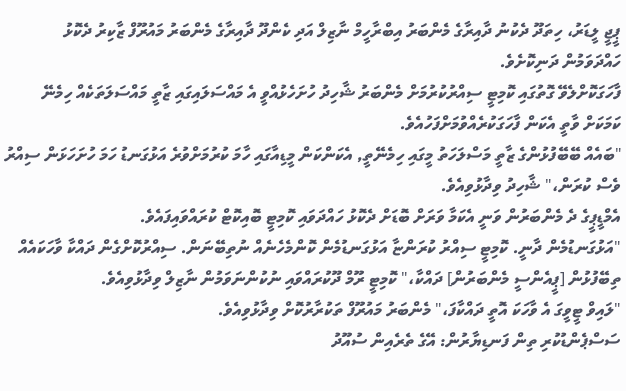ޕީޖީ ލީޑަރު، ހިތަދޫ ދެކުނު ދާއިރާގެ މެންބަރު އިބްރާހީމް ނާޒިލް އަދި ކެންދޫ ދާއިރާގެ މެންބަރު މައުރޫފް ޒާކިރު ދެކޮޅު ހައްދަވަމުން ދަނިކޮށެވެ.
ފާހަގަކޮށްލެވޭ ގޮތުގައި ކޮމިޓީ ސިއްރުކުރުމަށް މެންބަރު ޝާހިދު ހުށަހެޅުއްވީ އެ މައްސަލައިގައި ޒާތީ މައްސަލަތަކެއް ހިމެނޭ ކަމަކަށް ވާތީ އެކަން ފާހަގަކުރެއްވުމަށްފަހުއެވެ.
"ބައެއް ބޭބޭފުޅުންގެ ޒާތީ މަސްލަހަތު މީގައި ހިމެނޭތީ, އެކަންކަން މީޑިއާގައި ހާމަ ކުރުމަށްވުރެ އަޅުގަނޑު ހަމަ ހުށަހަޅަން ސިއްރު ވެސް ކުރަން،" ޝާހިދު ވިދާޅުވިއެވެ.
އެމްޑީޕީގެ ދެ މެންބަރުން ވަނީ އެކަމާ ވަރަށް ބޮޑަށް ދެކޮޅު ހައްދަވައި ކޮމިޓީ ބޮއިކޮޓް ކުރައްވައިފައެވެ.
"އަޅުގަނޑުމެން ދާނީ. ކޮމިޓީ ސިއްރު ކުރަންޏާ އަޅުގަނޑުމެން ކޮންމެހެނެއް ނުތިބޭނަން. ސިއްރުކޮށްގެން ދައްކާ ވާހަކައެއް ތިބޭފުޅުން [ޕީއެންސީ މެންބަރުން] ދައްކާ،" ކޮމިޓީ ރޫމް ދޫކުރައްވައި ނުކުންނަވަމުން ނާޒިލް ވިދާޅުވިއެވެ.
"ލައިވް ޓީވީގަ އެ ވާހަކަ އޮތީ ދައްކާފަ،" މެންބަރު މައުރޫފް ތަކުރާރުކޮށް ވިދާޅުވިއެވެ.
ސަސްޕެންޑުކުރި ތިން ފަނޑިޔާރުން: އޭގެ ތެރެއިން ސުއޫދު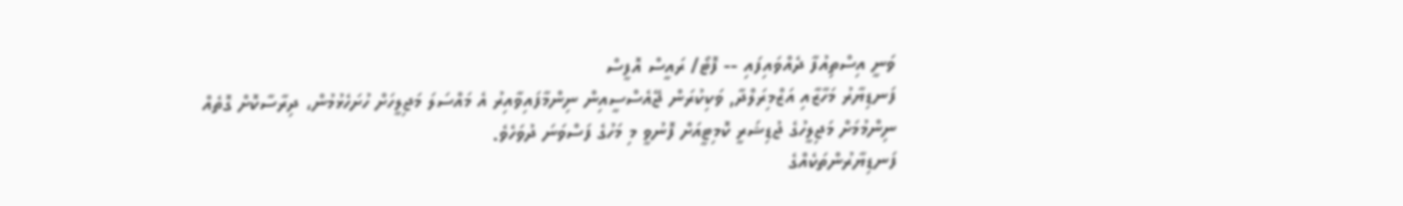ވަނީ އިސްތިއުފާ ދެއްވައިފައި -- ފޮޓޯ/ ރައީސް އޮފީސް
ފަނޑިޔާރު މަހާޒާއި އަޒްމިރަލްދާ, ވަކިކުރަން ޖޭއެސްސީއިން ނިންމާފައިވާއިރު އެ މައްސަލަ މަޖިލީހަށް ހުށަހެޅުމުން، ދިރާސާކޮށް ގޮތެއް ނިންމުމަށް މަޖިލީހުގެ ޖުޑިޝަރީ ކޮމިޓީއަށް ފޮނުވީ މި މަހުގެ ފަސްވަނަ ދުވަހެވެ.
ފަނޑިޔާރުންތަކެއްގެ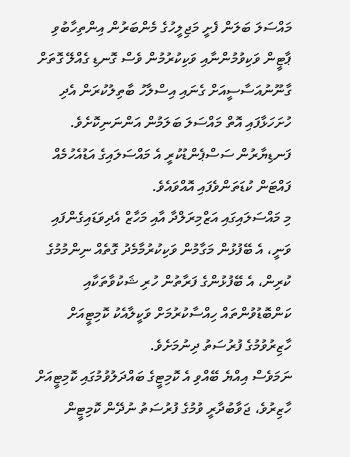މައްސަލަ ބަލަން ފެށީ މަޖިލީހުގެ މެންބަރުން އިންތިހާބުވި ޕާޓީން ވަކިވުމުންނާއި ވަކިކުރުމުން ވެސް ގޮނޑި ގެއްލޭ ގޮތަށް ގާނޫނުއަސާސީއަށް ގެނައި އިސްލާހު ބާތިލުކުރަން އެދި ހުށަހަޅާފައި އޮތް މައްސަލަ ބަލަމުން އަންނަނިކޮށެވެ. ފަނޑިޔާރުން ސަސްޕެންޑުކުރީ އެ މައްސަލައިގެ އަޑުއެހުމެއް ފައްޓަން ކުޑަތަންވެފައި އޮއްވައެވެ.
މި މައްސަލައިގައި އަޒްމިރަލްދާ އާއި މަހާޒް އެދިވަޑައިގެންފައި ވަނީ، އެ ބޭފުޅުން މަގާމުން ވަކިކުރުމާމެދު ގޮތެއް ނިންމުމުގެ ކުރިން، އެ ބޭފުޅުންގެ ފަރާތުން ހުރި ޝަކުވާތަކާއި ކަންބޮޑުވުންތައް ހިއްސާކުރުމަށް ވަކީލާއެކު ކޮމިޓީއަށް ހާޒިރުވުމުގެ ފުރުސަތު ދިނުމަށެވެ.
ނަމަވެސް އިއްޔެ ބޭއްވި އެ ކޮމިޓީގެ ބައްދަލުވުމުގައި ކޮމިޓީއަށް ހާޒިރުވެ، ޖަވާބުދާރީ ވުމުގެ ފުރުސަތު ނުދޭން ކޮމިޓީން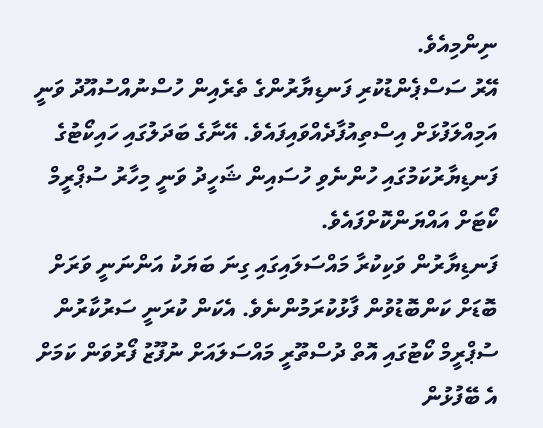ނިންމިއެވެ.
އޭރު ސަސްޕެންޑުކުރި ފަނޑިޔާރުންގެ ތެރެއިން ހުސްނުއްސުއޫދު ވަނީ އަމިއްލަފުޅަށް އިސްތިއުފާދެއްވައިފައެވެ. އޭނާގެ ބަދަލުގައި ހައިކޯޓުގެ ފަނޑިޔާރުކަމުގައި ހުންނެވި ހުސައިން ޝަހީދު ވަނީ މިހާރު ސުޕްރީމް ކޯޓަށް އައްޔަންކޮށްފައެވެ.
ފަނޑިޔާރުން ވަކިކުރާ މައްސަލައިގައި ގިނަ ބަޔަކު އަންނަނީ ވަރަށް ބޮޑަށް ކަންބޮޑުވުން ފާޅުކުރަމުންނެވެ. އެކަން ކުރަނީ ސަރުކާރުން ސުޕްރީމް ކޯޓުގައި އޮތް ދުސްތޫރީ މައްސަލައަށް ނުފޫޒު ފޯރުވަން ކަމަށް އެ ބޭފުޅުން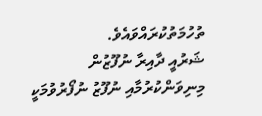ތުހުމަތުކުރައްވައެވެ.
ޝަރުއީ ދާއިރާ ނުފޫޒުން މިނިވަންކުރުމާއި ނުފޫޒު ނުފޯރުވުމަކީ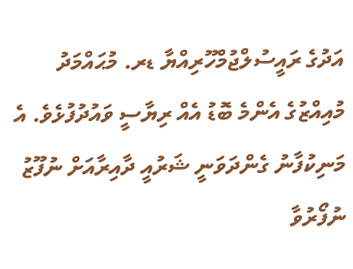އަދުގެ ރައީސުލްޖުމްހޫރިއްޔާ ޑރ. މުޙައްމަދު މުއިއްޒުގެ އެންމެ ބޮޑު އެއް ރިޔާސީ ވައުދުފުޅެވެ. އެ މަނިކުފާނު ގެންދަވަނީ ޝަރުއީ ދާއިރާއަށް ނުފޫޒު ނުފޯރުވާ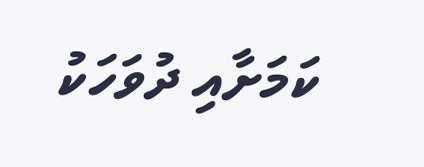ކަމަށާއި ދުވަހަކު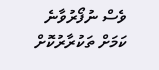ވެސް ނުފޯރުވާނެ ކަމަށް ތަކުރާރުކޮށް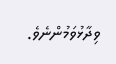ވިދާޅުވަމުންނެވެ.